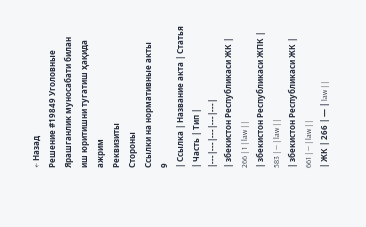← Назад
Решение #19849 Уголовные
Ярашганлик муносабати билан иш юритишни тугатиш ҳақида ажрим
Реквизиты
Стороны
Ссылки на нормативные акты
9
| Ссылка | Название акта | Статья | Часть | Тип |
|---|---|---|---|---|
| збекистон Республикаси ЖК | 266 | 1 | law | |
| збекистон Республикаси ЖПК | 583 | — | law | |
| збекистон Республикаси ЖК | 661 | — | law | |
| ЖК | 266 | — | law | |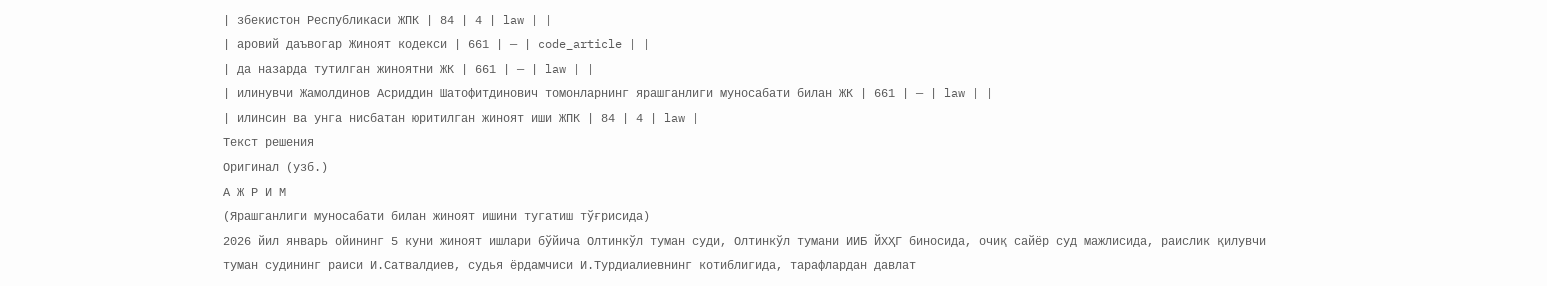| збекистон Республикаси ЖПК | 84 | 4 | law | |
| аровий даъвогар Жиноят кодекси | 661 | — | code_article | |
| да назарда тутилган жиноятни ЖК | 661 | — | law | |
| илинувчи Жамолдинов Асриддин Шатофитдинович томонларнинг ярашганлиги муносабати билан ЖК | 661 | — | law | |
| илинсин ва унга нисбатан юритилган жиноят иши ЖПК | 84 | 4 | law |
Текст решения
Оригинал (узб.)
А Ж Р И М
(Ярашганлиги муносабати билан жиноят ишини тугатиш тўғрисида)
2026 йил январь ойининг 5 куни жиноят ишлари бўйича Олтинкўл туман суди, Олтинкўл тумани ИИБ ЙХҲГ биносида, очиқ сайёр суд мажлисида, раислик қилувчи туман судининг раиси И.Сатвалдиев, судья ёрдамчиси И.Турдиалиевнинг котиблигида, тарафлардан давлат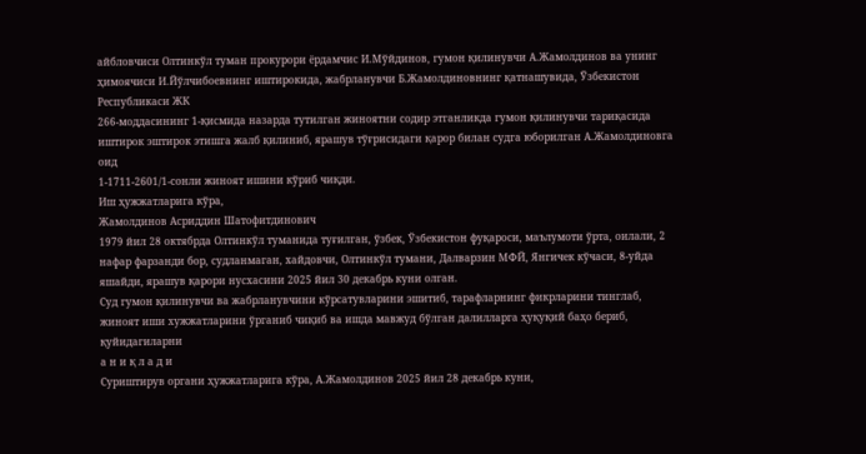айбловчиси Олтинкўл туман прокурори ёрдамчис И.Мўйдинов, гумон қилинувчи А.Жамолдинов ва унинг ҳимоячиси И.Йўлчибоевнинг иштирокида, жабрланувчи Б.Жамолдиновнинг қатнашувида, Ўзбекистон Республикаси ЖК
266-моддасининг 1-қисмида назарда тутилган жиноятни содир этганликда гумон қилинувчи тариқасида иштирок эштирок этишга жалб қилиниб, ярашув тўғрисидаги қарор билан судга юборилган А.Жамолдиновга оид
1-1711-2601/1-сонли жиноят ишини кўриб чиқди.
Иш ҳужжатларига кўра,
Жамолдинов Асриддин Шатофитдинович
1979 йил 28 октябрда Олтинкўл туманида туғилган, ўзбек, Ўзбекистон фуқароси, маълумоти ўрта, оилали, 2 нафар фарзанди бор, судланмаган, хайдовчи, Олтинкўл тумани, Далварзин МФЙ, Янгичек кўчаси, 8-уйда яшайди, ярашув қарори нусхасини 2025 йил 30 декабрь куни олган.
Суд гумон қилинувчи ва жабрланувчини кўрсатувларини эшитиб, тарафларнинг фикрларини тинглаб, жиноят иши хужжатларини ўрганиб чиқиб ва ишда мавжуд бўлган далилларга ҳуқуқий баҳо бериб, қуйидагиларни
а н и қ л а д и
Суриштирув органи ҳужжатларига кўра, А.Жамолдинов 2025 йил 28 декабрь куни,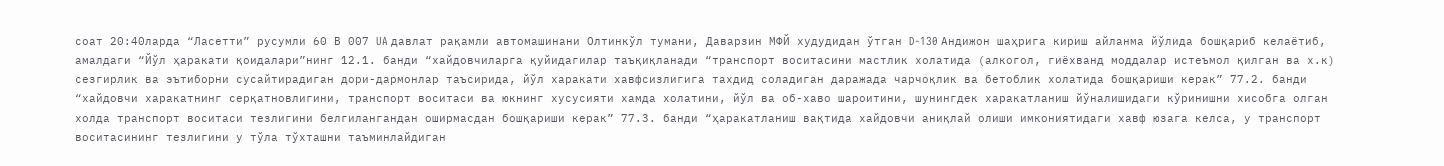соат 20:40ларда “Ласетти” русумли 60 В 007 UA давлат рақамли автомашинани Олтинкўл тумани, Даварзин МФЙ худудидан ўтган D-130 Андижон шаҳрига кириш айланма йўлида бошқариб келаётиб, амалдаги “Йўл ҳаракати қоидалари”нинг 12.1. банди “хайдовчиларга қуйидагилар таъқиқланади “транспорт воситасини мастлик холатида (алкогол, гиёхванд моддалар истеъмол қилган ва х.к) сезгирлик ва эътиборни сусайтирадиган дори-дармонлар таъсирида, йўл харакати хавфсизлигига тахдид соладиган даражада чарчоқлик ва бетоблик холатида бошқариши керак” 77.2. банди “хайдовчи харакатнинг серқатновлигини, транспорт воситаси ва юкнинг хусусияти хамда холатини, йўл ва об-хаво шароитини, шунингдек харакатланиш йўналишидаги кўринишни хисобга олган холда транспорт воситаси тезлигини белгилангандан оширмасдан бошқариши керак” 77.3. банди “ҳаракатланиш вақтида хайдовчи аниқлай олиши имкониятидаги хавф юзага келса, у транспорт воситасининг тезлигини у тўла тўхташни таъминлайдиган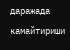даражада камайтириши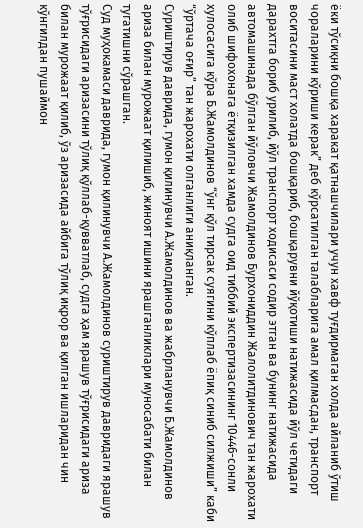ёки тўсиқни бошқа харакат қатнашчилари учун хавф туғдирмаган холда айланиб ўтиш чораларини кўриши керак” деб кўрсатилган талабларига амал қилмасдан, транспорт воситасини маст холатда бошқариб, бошқарувни йўқотиши натижасида йўл четидаги дарахтга бориб урилиб, йўл транспорт ходисаси содир этган ва бунинг натижасида автомашинада бўлган йўловчи Жамолдинов Бурхониддин Жалолитдинович тан жарохати олиб шифохонага ётқизилган хамда судга оид тиббий экспертизасининг 10446-сонли хулосасига кўра Б.Жамолдинов “ўнг қўл тирсак суягини кўплаб ёпиқ синиб силжиши” каби “ўртача оғир” тан жарохати олганлиги аниқланган.
Суриштирув даврида, гумон қилинувчи А.Жамолдинов ва жабрланувчи Б.Жамолдинов ариза билан мурожаат қилишиб, жиноят ишини ярашганликлари муносабати билан тугатишни сўрашган.
Суд муҳокамаси даврида, гумон қилинувчи А.Жамолдинов суриштирув давридаги ярашув тўғрисидаги аризасини тўлиқ қўллаб-қувватлаб, судга ҳам ярашув тўғрисидаги ариза билан мурожаат қилиб, ўз аризасида айбига тўлиқ иқрор ва қилган ишларидан чин кўнгилдан пушаймон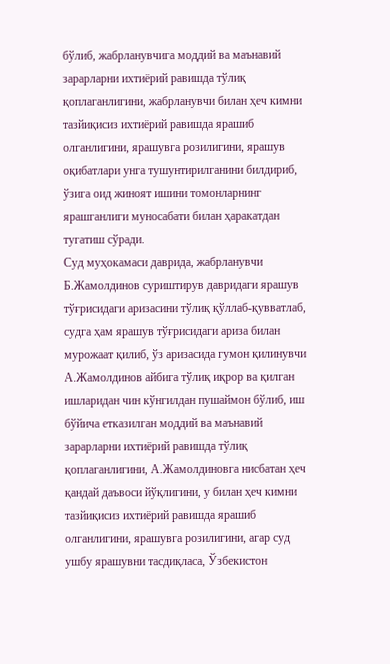бўлиб, жабрланувчига моддий ва маънавий зарарларни ихтиёрий равишда тўлиқ қоплаганлигини, жабрланувчи билан ҳеч кимни тазйиқисиз ихтиёрий равишда ярашиб олганлигини, ярашувга розилигини, ярашув оқибатлари унга тушунтирилганини билдириб, ўзига оид жиноят ишини томонларнинг ярашганлиги муносабати билан ҳаракатдан тугатиш сўради.
Суд муҳокамаси даврида, жабрланувчи Б.Жамолдинов суриштирув давридаги ярашув тўғрисидаги аризасини тўлиқ қўллаб-қувватлаб, судга ҳам ярашув тўғрисидаги ариза билан мурожаат қилиб, ўз аризасида гумон қилинувчи А.Жамолдинов айбига тўлиқ иқрор ва қилган ишларидан чин кўнгилдан пушаймон бўлиб, иш бўйича етказилган моддий ва маънавий зарарларни ихтиёрий равишда тўлиқ қоплаганлигини, А.Жамолдиновга нисбатан ҳеч қандай даъвоси йўқлигини, у билан ҳеч кимни тазйиқисиз ихтиёрий равишда ярашиб олганлигини, ярашувга розилигини, агар суд ушбу ярашувни тасдиқласа, Ўзбекистон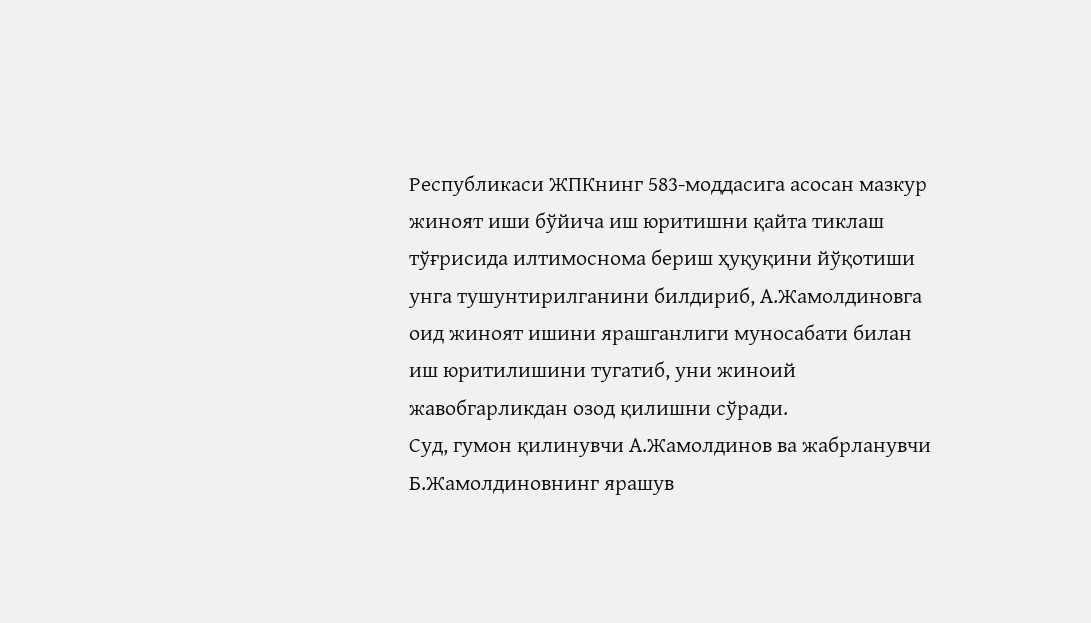Республикаси ЖПКнинг 583-моддасига асосан мазкур жиноят иши бўйича иш юритишни қайта тиклаш тўғрисида илтимоснома бериш ҳуқуқини йўқотиши унга тушунтирилганини билдириб, А.Жамолдиновга оид жиноят ишини ярашганлиги муносабати билан иш юритилишини тугатиб, уни жиноий жавобгарликдан озод қилишни сўради.
Суд, гумон қилинувчи А.Жамолдинов ва жабрланувчи Б.Жамолдиновнинг ярашув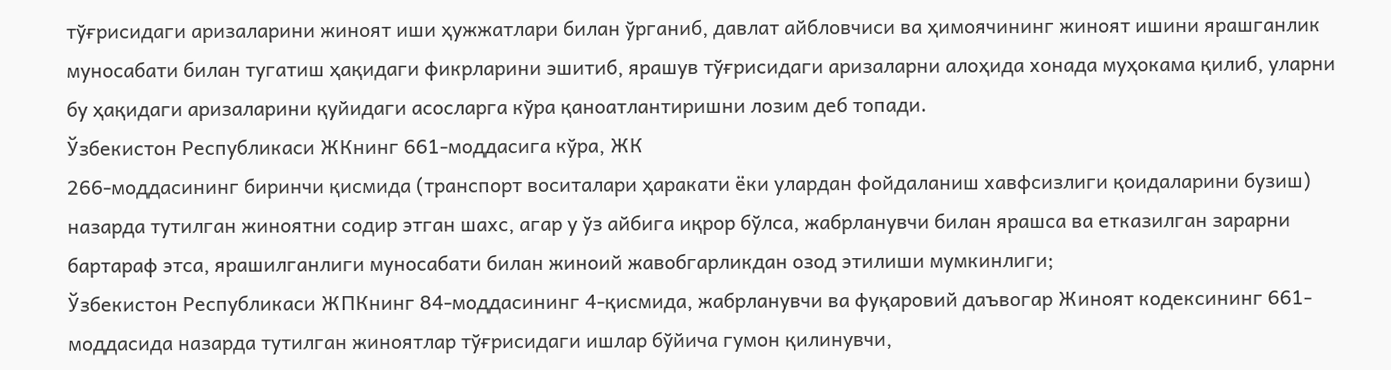тўғрисидаги аризаларини жиноят иши ҳужжатлари билан ўрганиб, давлат айбловчиси ва ҳимоячининг жиноят ишини ярашганлик муносабати билан тугатиш ҳақидаги фикрларини эшитиб, ярашув тўғрисидаги аризаларни алоҳида хонада муҳокама қилиб, уларни бу ҳақидаги аризаларини қуйидаги асосларга кўра қаноатлантиришни лозим деб топади.
Ўзбекистон Республикаси ЖКнинг 661-моддасига кўра, ЖК
266-моддасининг биринчи қисмида (транспорт воситалари ҳаракати ёки улардан фойдаланиш хавфсизлиги қоидаларини бузиш) назарда тутилган жиноятни содир этган шахс, агар у ўз айбига иқрор бўлса, жабрланувчи билан ярашса ва етказилган зарарни бартараф этса, ярашилганлиги муносабати билан жиноий жавобгарликдан озод этилиши мумкинлиги;
Ўзбекистон Республикаси ЖПКнинг 84-моддасининг 4-қисмида, жабрланувчи ва фуқаровий даъвогар Жиноят кодексининг 661-моддасида назарда тутилган жиноятлар тўғрисидаги ишлар бўйича гумон қилинувчи,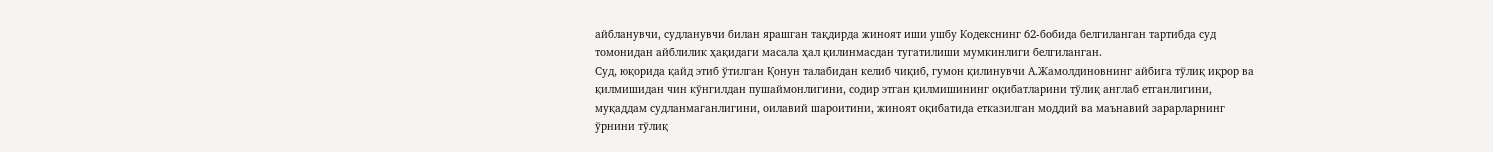айбланувчи, судланувчи билан ярашган тақдирда жиноят иши ушбу Кодекснинг 62-бобида белгиланган тартибда суд томонидан айблилик ҳақидаги масала ҳал қилинмасдан тугатилиши мумкинлиги белгиланган.
Суд, юқорида қайд этиб ўтилган Қонун талабидан келиб чиқиб, гумон қилинувчи А.Жамолдиновнинг айбига тўлиқ иқрор ва қилмишидан чин кўнгилдан пушаймонлигини, содир этган қилмишининг оқибатларини тўлиқ англаб етганлигини, муқаддам судланмаганлигини, оилавий шароитини, жиноят оқибатида етказилган моддий ва маънавий зарарларнинг ўрнини тўлиқ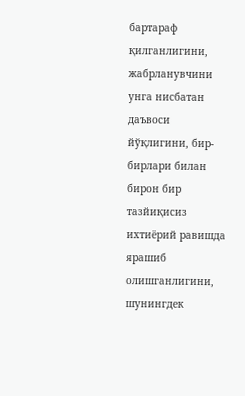бартараф қилганлигини, жабрланувчини унга нисбатан даъвоси йўқлигини, бир-бирлари билан бирон бир тазйиқисиз ихтиёрий равишда ярашиб олишганлигини, шунингдек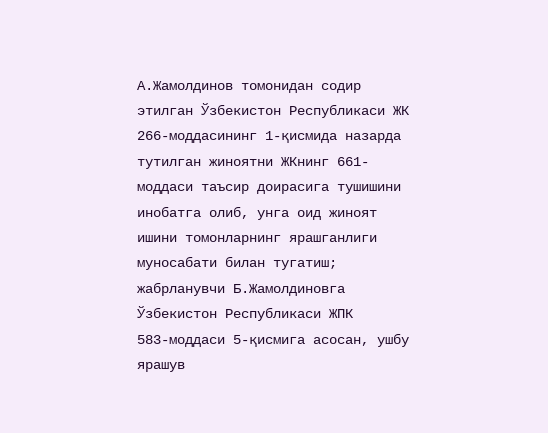А.Жамолдинов томонидан содир этилган Ўзбекистон Республикаси ЖК 266-моддасининг 1-қисмида назарда тутилган жиноятни ЖКнинг 661-моддаси таъсир доирасига тушишини инобатга олиб, унга оид жиноят ишини томонларнинг ярашганлиги муносабати билан тугатиш;
жабрланувчи Б.Жамолдиновга Ўзбекистон Республикаси ЖПК
583-моддаси 5-қисмига асосан, ушбу ярашув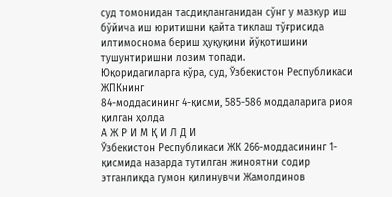суд томонидан тасдиқланганидан сўнг у мазкур иш бўйича иш юритишни қайта тиклаш тўғрисида илтимоснома бериш ҳуқуқини йўқотишини тушунтиришни лозим топади.
Юқоридагиларга кўра, суд, Ўзбекистон Республикаси ЖПКнинг
84-моддасининг 4-қисми, 585-586 моддаларига риоя қилган ҳолда
А Ж Р И М Қ И Л Д И
Ўзбекистон Республикаси ЖК 266-моддасининг 1-қисмида назарда тутилган жиноятни содир этганликда гумон қилинувчи Жамолдинов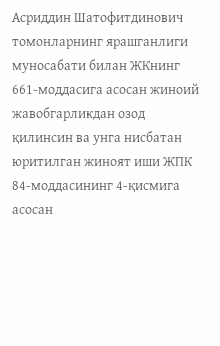Асриддин Шатофитдинович томонларнинг ярашганлиги муносабати билан ЖКнинг 661-моддасига асосан жиноий жавобгарликдан озод қилинсин ва унга нисбатан юритилган жиноят иши ЖПК 84-моддасининг 4-қисмига асосан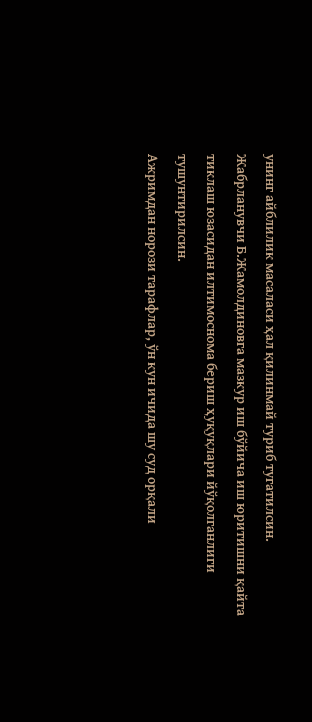унинг айблилик масаласи ҳал қилинмай туриб тугатилсин.
Жабрланувчи Б.Жамолдиновга мазкур иш бўйича иш юритишни қайта тиклаш юзасидан илтимоснома бериш ҳуқуқлари йўқолганлиги тушунтирилсин.
Ажримдан норози тарафлар, ўн кун ичида шу суд орқали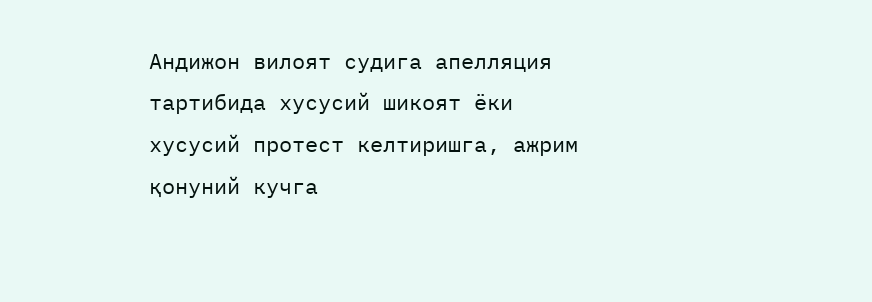Андижон вилоят судига апелляция тартибида хусусий шикоят ёки хусусий протест келтиришга, ажрим қонуний кучга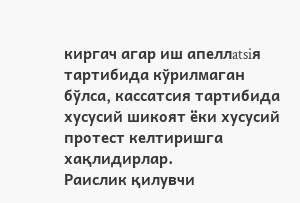киргач агар иш апеллatsiя тартибида кўрилмаган бўлса, кассатсия тартибида хусусий шикоят ёки хусусий протест келтиришга хақлидирлар.
Раислик қилувчи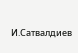И.Сатвалдиев